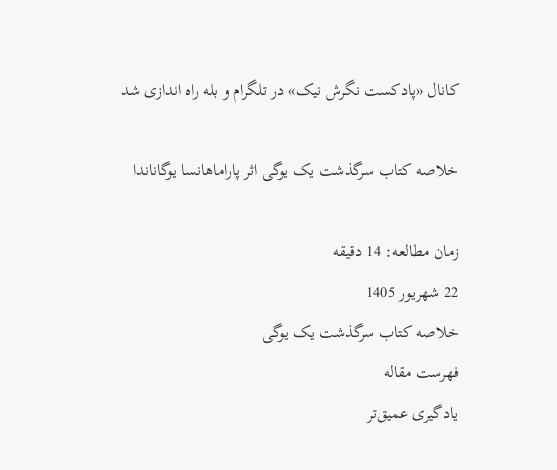کانال «پادکست نگرش نیک» در تلگرام و بله راه اندازی شد

خلاصه کتاب سرگذشت یک یوگی اثر پاراماهانسا یوگاناندا

زمان مطالعه: 14 دقیقه
22 شهریور 1405
خلاصه کتاب سرگذشت یک یوگی
فهرست مقاله
یادگیری عمیق‌تر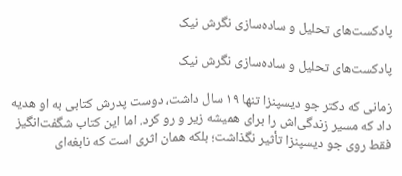پادکست‌های تحلیل و ساده‌سازی نگرش نیک

پادکست‌های تحلیل و ساده‌سازی نگرش نیک

زمانی که دکتر جو دیسپنزا تنها ۱۹ سال داشت، دوست پدرش کتابی به او هدیه داد که مسیر زندگی‌اش را برای همیشه زیر و رو کرد. اما این کتاب شگفت‌انگیز فقط روی جو دیسپنزا تأثیر نگذاشت؛ بلکه همان اثری است که نابغه‌ای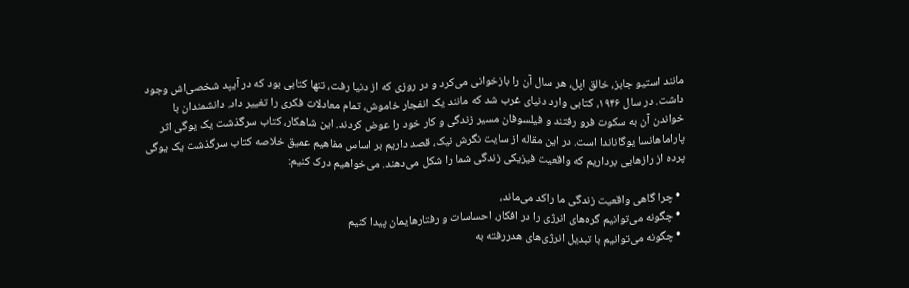مانند استیو جابز، خالق اپل، هر سال آن را بازخوانی می‌کرد و در روزی که از دنیا رفت، تنها کتابی بود که در آیپد شخصی‌اش وجود داشت. در سال ۱۹۴۶، کتابی وارد دنیای غرب شد که مانند یک انفجار خاموش، تمام معادلات فکری را تغییر داد. دانشمندان با خواندن آن به سکوت فرو رفتند و فیلسوفان مسیر زندگی و کار خود را عوض کردند. این شاهکار، کتاب سرگذشت یک یوگی اثر پاراماهانسا یوگاناندا است. در این مقاله از سایت نگرش نیک، قصد داریم بر اساس مفاهیم عمیق خلاصه کتاب سرگذشت یک یوگی پرده از رازهایی برداریم که واقعیت فیزیکی زندگی شما را شکل می‌دهند. می‌خواهیم درک کنیم:

  • چرا گاهی واقعیت زندگی ما راکد می‌ماند،
  • چگونه می‌توانیم گره‌های انرژی را در افکار، احساسات و رفتارهایمان پیدا کنیم
  • چگونه می‌توانیم با تبدیل انرژی‌های هدررفته به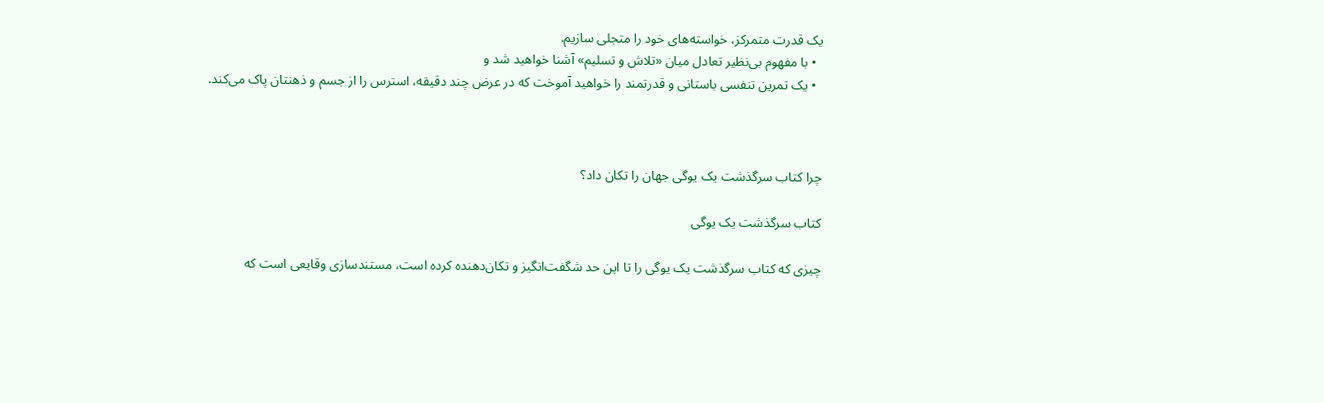یک قدرت متمرکز، خواسته‌های خود را متجلی سازیم.
  • با مفهوم بی‌نظیر تعادل میان «تلاش و تسلیم» آشنا خواهید شد و
  • یک تمرین تنفسی باستانی و قدرتمند را خواهید آموخت که در عرض چند دقیقه، استرس را از جسم و ذهنتان پاک می‌کند.



چرا کتاب سرگذشت یک یوگی جهان را تکان داد؟

کتاب سرگذشت یک یوگی

چیزی که کتاب سرگذشت یک یوگی را تا این حد شگفت‌انگیز و تکان‌دهنده کرده است، مستندسازی وقایعی است که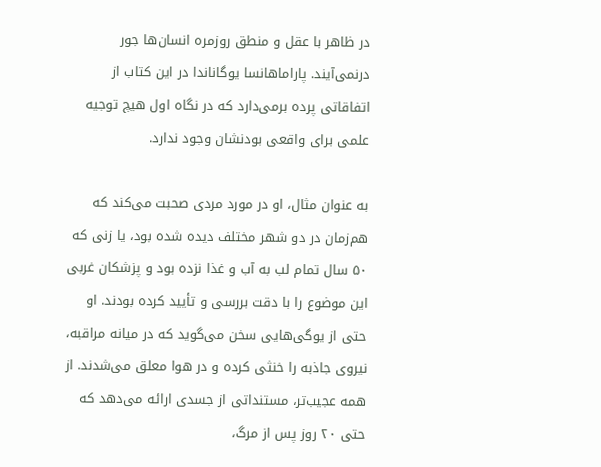در ظاهر با عقل و منطق روزمره انسان‌ها جور درنمی‌آیند. پاراماهانسا یوگاناندا در این کتاب از اتفاقاتی پرده برمی‌دارد که در نگاه اول هیچ توجیه علمی برای واقعی بودنشان وجود ندارد.

به عنوان مثال، او در مورد مردی صحبت می‌کند که هم‌زمان در دو شهر مختلف دیده شده بود، یا زنی که ۵۰ سال تمام لب به آب و غذا نزده بود و پزشکان غربی این موضوع را با دقت بررسی و تأیید کرده بودند. او حتی از یوگی‌هایی سخن می‌گوید که در میانه مراقبه، نیروی جاذبه را خنثی کرده و در هوا معلق می‌شدند. از همه عجیب‌تر، مستنداتی از جسدی ارائه می‌دهد که حتی ۲۰ روز پس از مرگ،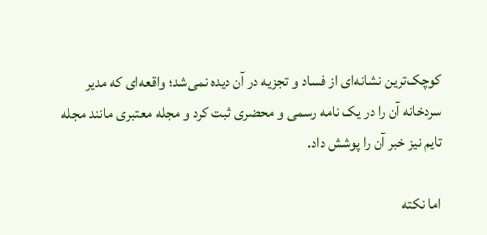کوچک‌ترین نشانه‌ای از فساد و تجزیه در آن دیده نمی‌شد؛ واقعه‌ای که مدیر سردخانه آن را در یک نامه رسمی و محضری ثبت کرد و مجله معتبری مانند مجله تایم نیز خبر آن را پوشش داد.

اما نکته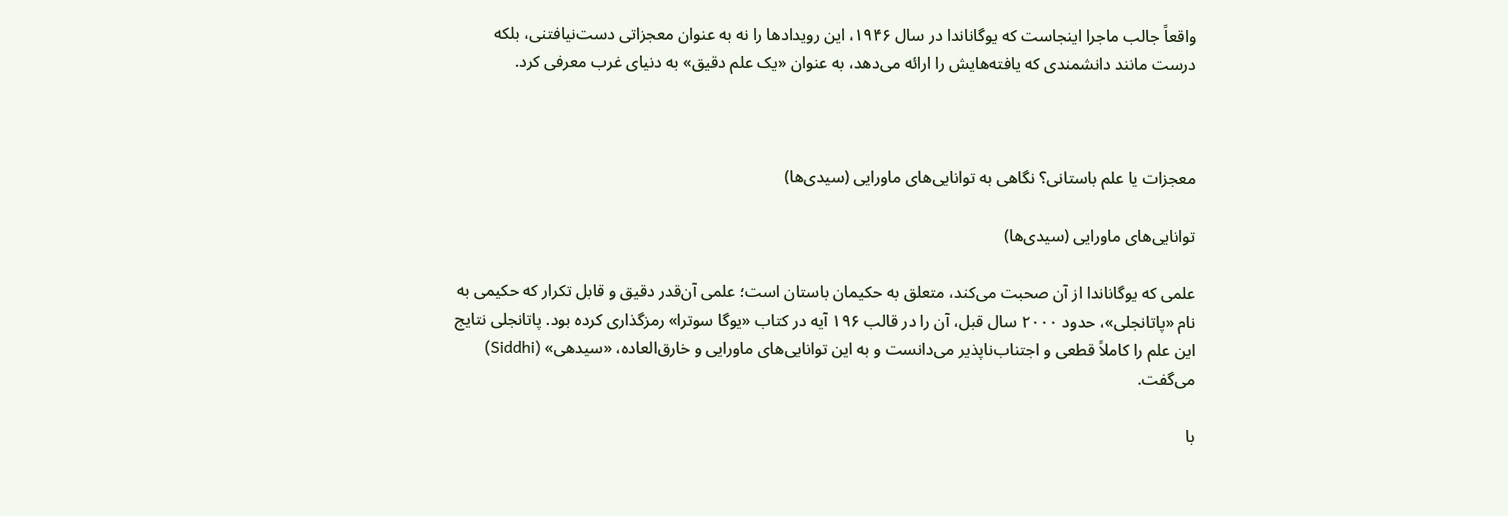واقعاً جالب ماجرا اینجاست که یوگاناندا در سال ۱۹۴۶، این رویدادها را نه به عنوان معجزاتی دست‌نیافتنی، بلکه درست مانند دانشمندی که یافته‌هایش را ارائه می‌دهد، به عنوان «یک علم دقیق» به دنیای غرب معرفی کرد.



معجزات یا علم باستانی؟ نگاهی به توانایی‌های ماورایی (سیدی‌ها)

توانایی‌های ماورایی (سیدی‌ها)

علمی که یوگاناندا از آن صحبت می‌کند، متعلق به حکیمان باستان است؛ علمی آن‌قدر دقیق و قابل تکرار که حکیمی به نام «پاتانجلی»، حدود ۲۰۰۰ سال قبل، آن را در قالب ۱۹۶ آیه در کتاب «یوگا سوترا» رمزگذاری کرده بود. پاتانجلی نتایج این علم را کاملاً قطعی و اجتناب‌ناپذیر می‌دانست و به این توانایی‌های ماورایی و خارق‌العاده، «سیدهی» (Siddhi) می‌گفت.

با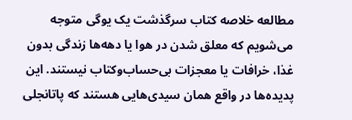مطالعه خلاصه کتاب سرگذشت یک یوگی متوجه می‌شویم که معلق شدن در هوا یا دهه‌ها زندگی بدون غذا، خرافات یا معجزات بی‌حساب‌وکتاب نیستند. این پدیده‌ها در واقع همان سیدی‌هایی هستند که پاتانجلی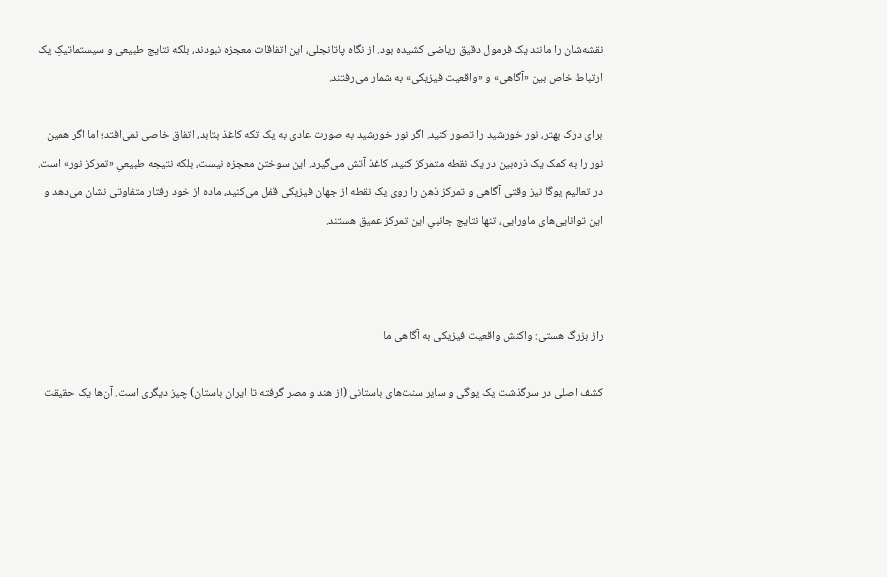نقشه‌شان را مانند یک فرمول دقیق ریاضی کشیده بود. از نگاه پاتانجلی، این اتفاقات معجزه نبودند، بلکه نتایج طبیعی و سیستماتیکِ یک ارتباط خاص بین «آگاهی» و «واقعیت فیزیکی» به شمار می‌رفتند.

برای درک بهتر، نور خورشید را تصور کنید. اگر نور خورشید به صورت عادی به یک تکه کاغذ بتابد، اتفاق خاصی نمی‌افتد؛ اما اگر همین نور را به کمک یک ذره‌بین در یک نقطه متمرکز کنید، کاغذ آتش می‌گیرد. این سوختن معجزه نیست، بلکه نتیجه طبیعیِ «تمرکز نور» است. در تعالیم یوگا نیز وقتی آگاهی و تمرکز ذهن را روی یک نقطه از جهان فیزیکی قفل می‌کنید، ماده از خود رفتار متفاوتی نشان می‌دهد و این توانایی‌های ماورایی، تنها نتایج جانبیِ این تمرکز عمیق هستند.



راز بزرگ هستی: واکنش واقعیت فیزیکی به آگاهی ما

کشف اصلی در سرگذشت یک یوگی و سایر سنت‌های باستانی (از هند و مصر گرفته تا ایران باستان) چیز دیگری است. آن‌ها یک حقیقت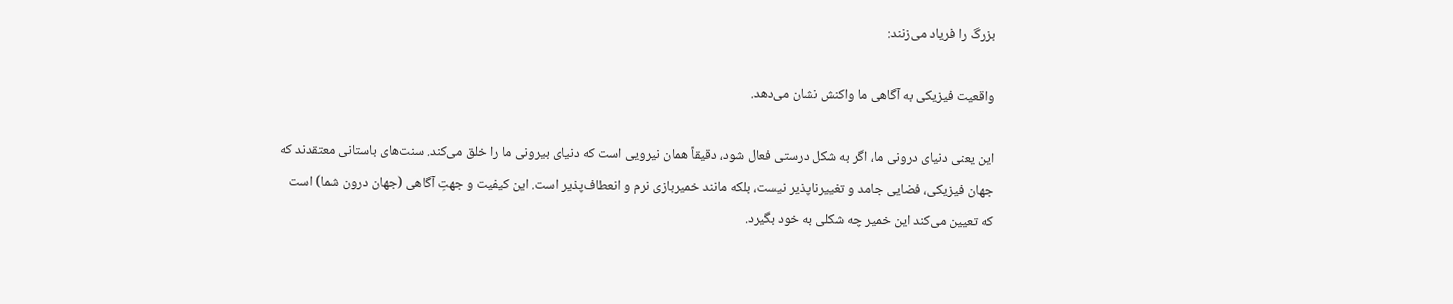بزرگ را فریاد می‌زنند:

واقعیت فیزیکی به آگاهی ما واکنش نشان می‌دهد.

این یعنی دنیای درونی ما، اگر به شکل درستی فعال شود، دقیقاً همان نیرویی است که دنیای بیرونی ما را خلق می‌کند. سنت‌های باستانی معتقدند که جهان فیزیکی، فضایی جامد و تغییرناپذیر نیست، بلکه مانند خمیربازی نرم و انعطاف‌پذیر است. این کیفیت و جهتِ آگاهی (جهان درون شما) است که تعیین می‌کند این خمیر چه شکلی به خود بگیرد.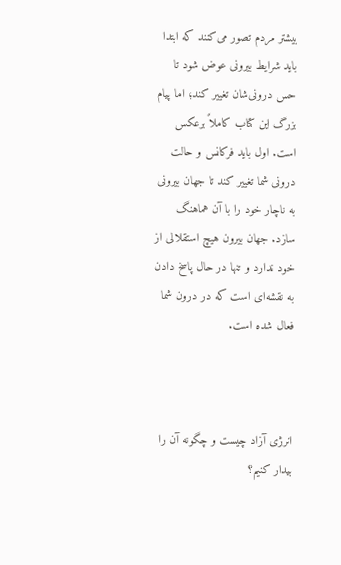بیشتر مردم تصور می‌کنند که ابتدا باید شرایط بیرونی عوض شود تا حس درونی‌شان تغییر کند؛ اما پیام بزرگ این کتاب کاملاً برعکس است. اول باید فرکانس و حالت درونی شما تغییر کند تا جهان بیرونی به ناچار خود را با آن هماهنگ سازد. جهان بیرون هیچ استقلالی از خود ندارد و تنها در حال پاسخ دادن به نقشه‌ای است که در درون شما فعال شده است.



انرژی آزاد چیست و چگونه آن را بیدار کنیم؟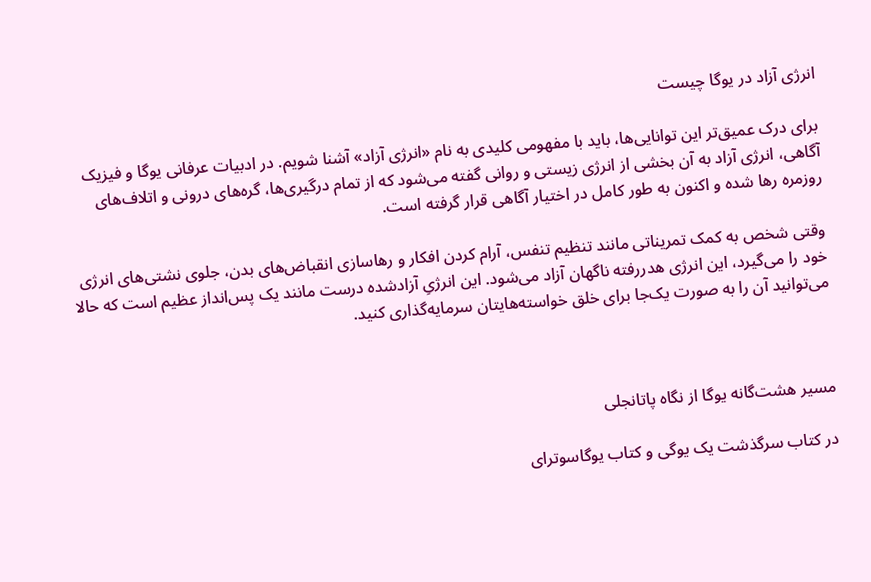انرژی آزاد در یوگا چیست

برای درک عمیق‌تر این توانایی‌ها، باید با مفهومی کلیدی به نام «انرژی آزاد» آشنا شویم. در ادبیات عرفانی یوگا و فیزیک آگاهی، انرژی آزاد به آن بخشی از انرژی زیستی و روانی گفته می‌شود که از تمام درگیری‌ها، گره‌های درونی و اتلاف‌های روزمره رها شده و اکنون به طور کامل در اختیار آگاهی قرار گرفته است.

وقتی شخص به کمک تمریناتی مانند تنظیم تنفس، آرام کردن افکار و رهاسازی انقباض‌های بدن، جلوی نشتی‌های انرژی خود را می‌گیرد، این انرژی هدررفته ناگهان آزاد می‌شود. این انرژیِ آزادشده درست مانند یک پس‌انداز عظیم است که حالا می‌توانید آن را به صورت یک‌جا برای خلق خواسته‌هایتان سرمایه‌گذاری کنید.



مسیر هشت‌گانه یوگا از نگاه پاتانجلی

در کتاب سرگذشت یک یوگی و کتاب یوگاسوترای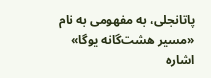پاتانجلی، به مفهومی به نام «مسیر هشت‌گانه یوگا» اشاره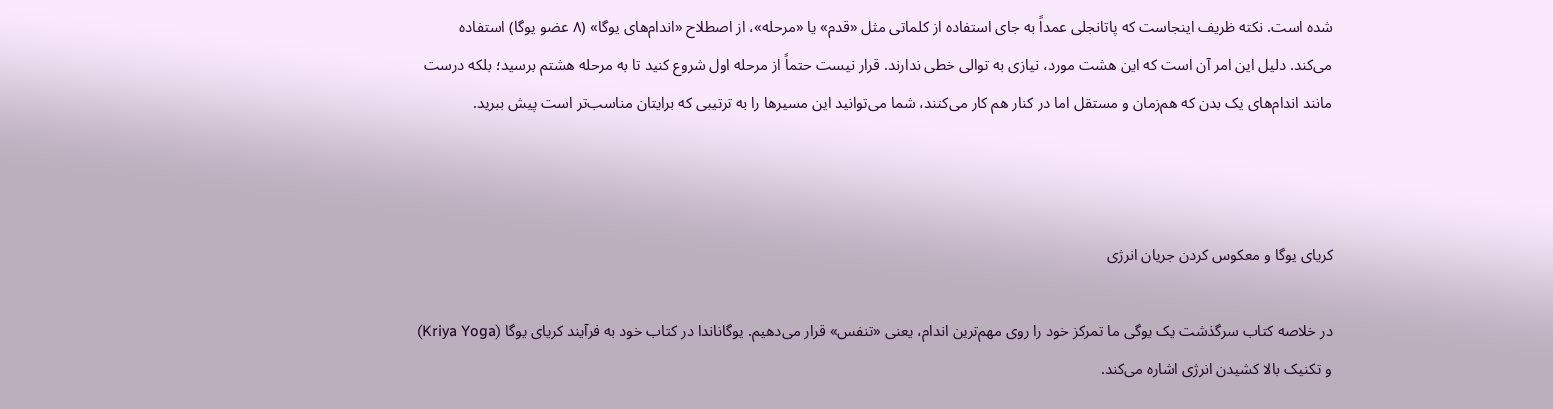شده است. نکته ظریف اینجاست که پاتانجلی عمداً به جای استفاده از کلماتی مثل «قدم» یا «مرحله»، از اصطلاح «اندام‌های یوگا» (۸ عضو یوگا) استفاده می‌کند. دلیل این امر آن است که این هشت مورد، نیازی به توالی خطی ندارند. قرار نیست حتماً از مرحله اول شروع کنید تا به مرحله هشتم برسید؛ بلکه درست مانند اندام‌های یک بدن که هم‌زمان و مستقل اما در کنار هم کار می‌کنند، شما می‌توانید این مسیرها را به ترتیبی که برایتان مناسب‌تر است پیش ببرید.



کریای یوگا و معکوس کردن جریان انرژی

در خلاصه کتاب سرگذشت یک یوگی ما تمرکز خود را روی مهم‌ترین اندام، یعنی «تنفس» قرار می‌دهیم. یوگاناندا در کتاب خود به فرآیند کریای یوگا (Kriya Yoga) و تکنیک بالا کشیدن انرژی اشاره می‌کند.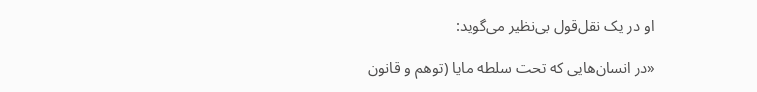او در یک نقل‌قول بی‌نظیر می‌گوید:

«در انسان‌هایی که تحت سلطه مایا (توهم و قانون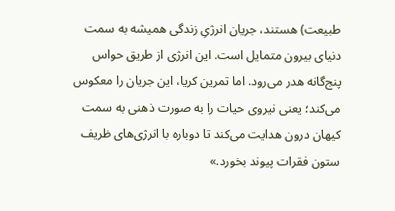طبیعت) هستند، جریان انرژیِ زندگی همیشه به سمت دنیای بیرون متمایل است. این انرژی از طریق حواس پنج‌گانه هدر می‌رود. اما تمرین کریا، این جریان را معکوس می‌کند؛ یعنی نیروی حیات را به صورت ذهنی به سمت کیهان درون هدایت می‌کند تا دوباره با انرژی‌های ظریف ستون فقرات پیوند بخورد.»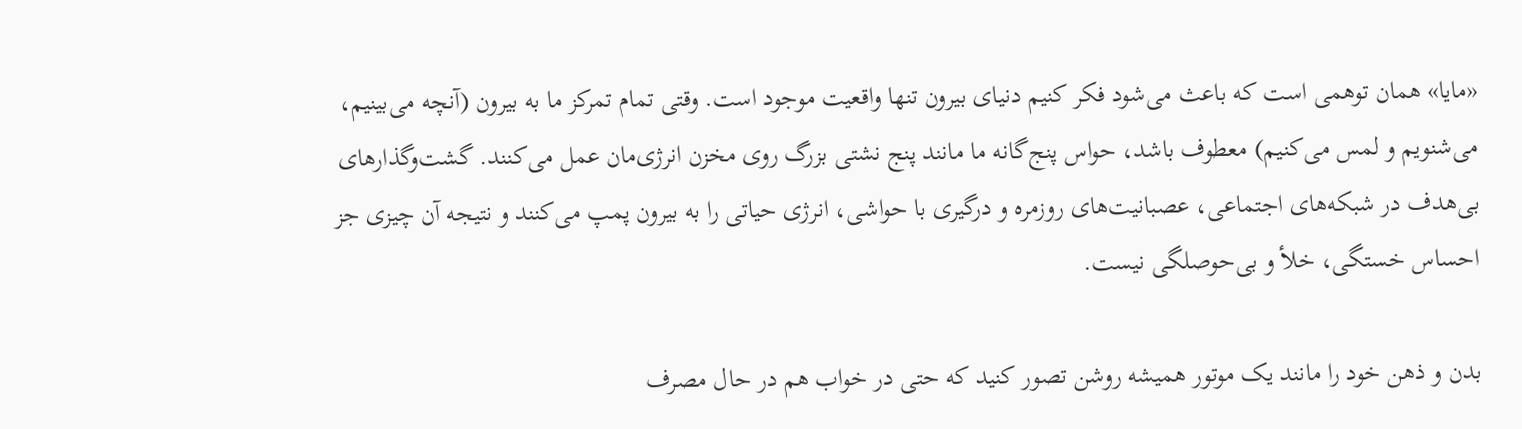«مایا» همان توهمی است که باعث می‌شود فکر کنیم دنیای بیرون تنها واقعیت موجود است. وقتی تمام تمرکز ما به بیرون (آنچه می‌بینیم، می‌شنویم و لمس می‌کنیم) معطوف باشد، حواس پنج‌گانه ما مانند پنج نشتی بزرگ روی مخزن انرژی‌مان عمل می‌کنند. گشت‌وگذارهای بی‌هدف در شبکه‌های اجتماعی، عصبانیت‌های روزمره و درگیری با حواشی، انرژی حیاتی را به بیرون پمپ می‌کنند و نتیجه آن چیزی جز احساس خستگی، خلأ و بی‌حوصلگی نیست.

بدن و ذهن خود را مانند یک موتور همیشه روشن تصور کنید که حتی در خواب هم در حال مصرف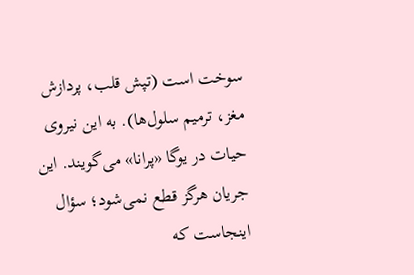سوخت است (تپش قلب، پردازش مغز، ترمیم سلول‌ها). به این نیروی حیات در یوگا «پرانا» می‌گویند. این جریان هرگز قطع نمی‌شود؛ سؤال اینجاست که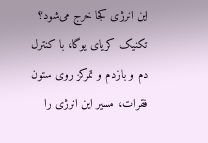این انرژی کجا خرج می‌شود؟ تکنیک کریای یوگا، با کنترل دم و بازدم و تمرکز روی ستون فقرات، مسیر این انرژی را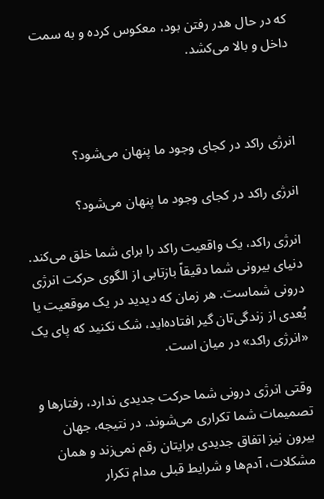که در حال هدر رفتن بود، معکوس کرده و به سمت داخل و بالا می‌کشد.



انرژی راکد در کجای وجود ما پنهان می‌شود؟

انرژی راکد در کجای وجود ما پنهان می‌شود؟

انرژی راکد، یک واقعیت راکد را برای شما خلق می‌کند. دنیای بیرونی شما دقیقاً بازتابی از الگوی حرکت انرژی درونی شماست. هر زمان که دیدید در یک موقعیت یا بُعدی از زندگی‌تان گیر افتاده‌اید، شک نکنید که پای یک «انرژی راکد» در میان است.

وقتی انرژی درونی شما حرکت جدیدی ندارد، رفتارها و تصمیمات شما تکراری می‌شوند. در نتیجه، جهان بیرون نیز اتفاق جدیدی برایتان رقم نمی‌زند و همان مشکلات، آدم‌ها و شرایط قبلی مدام تکرار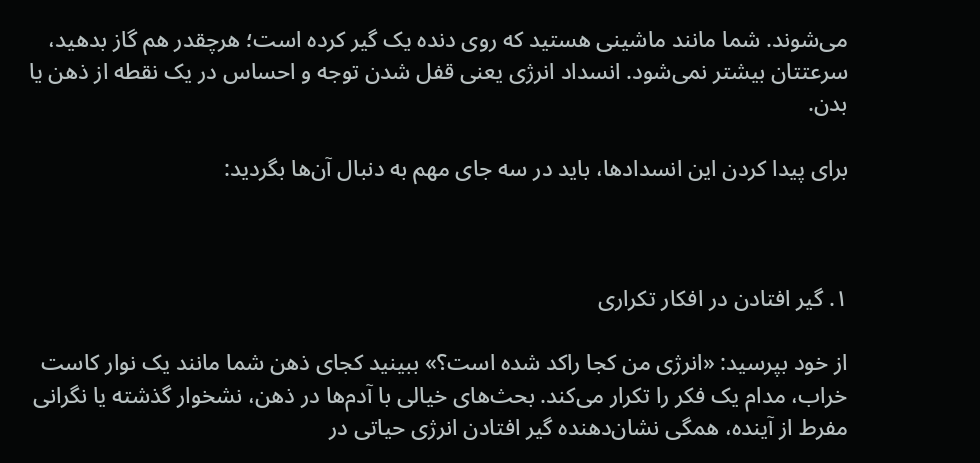می‌شوند. شما مانند ماشینی هستید که روی دنده یک گیر کرده است؛ هرچقدر هم گاز بدهید، سرعتتان بیشتر نمی‌شود. انسداد انرژی یعنی قفل شدن توجه و احساس در یک نقطه از ذهن یا بدن.

برای پیدا کردن این انسدادها، باید در سه جای مهم به دنبال آن‌ها بگردید:



۱. گیر افتادن در افکار تکراری

از خود بپرسید: «انرژی من کجا راکد شده است؟» ببینید کجای ذهن شما مانند یک نوار کاست خراب، مدام یک فکر را تکرار می‌کند. بحث‌های خیالی با آدم‌ها در ذهن، نشخوار گذشته یا نگرانی مفرط از آینده، همگی نشان‌دهنده گیر افتادن انرژی حیاتی در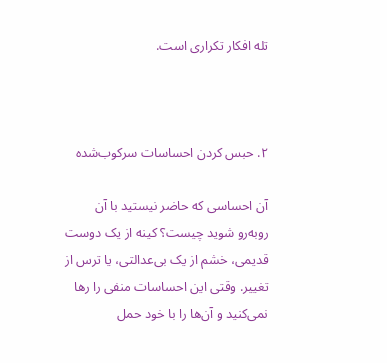تله افکار تکراری است.



۲. حبس کردن احساسات سرکوب‌شده

آن احساسی که حاضر نیستید با آن روبه‌رو شوید چیست؟ کینه از یک دوست قدیمی، خشم از یک بی‌عدالتی، یا ترس از تغییر. وقتی این احساسات منفی را رها نمی‌کنید و آن‌ها را با خود حمل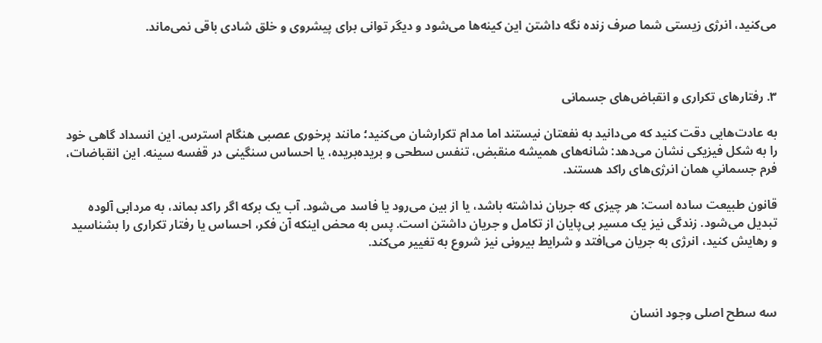می‌کنید، انرژی زیستی شما صرف زنده نگه داشتن این کینه‌ها می‌شود و دیگر توانی برای پیشروی و خلق شادی باقی نمی‌ماند.



۳. رفتارهای تکراری و انقباض‌های جسمانی

به عادت‌هایی دقت کنید که می‌دانید به نفعتان نیستند اما مدام تکرارشان می‌کنید؛ مانند پرخوری عصبی هنگام استرس. این انسداد گاهی خود را به شکل فیزیکی نشان می‌دهد: شانه‌های همیشه منقبض، تنفس سطحی و بریده‌بریده، یا احساس سنگینی در قفسه سینه. این انقباضات، فرم جسمانیِ همان انرژی‌های راکد هستند.

قانون طبیعت ساده است: هر چیزی که جریان نداشته باشد، یا از بین می‌رود یا فاسد می‌شود. آب یک برکه اگر راکد بماند، به مردابی آلوده تبدیل می‌شود. زندگی نیز یک مسیر بی‌پایان از تکامل و جریان داشتن است. پس به محض اینکه آن فکر، احساس یا رفتار تکراری را بشناسید و رهایش کنید، انرژی به جریان می‌افتد و شرایط بیرونی نیز شروع به تغییر می‌کند.



سه سطح اصلی وجود انسان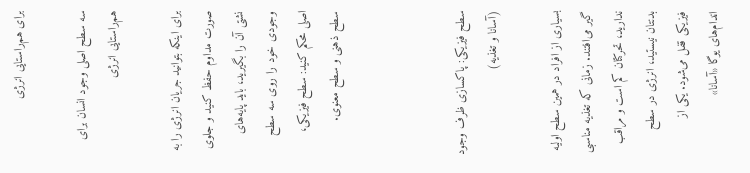برای هم‌راستایی انرژی

سه سطح اصلی وجود انسان برای هم‌راستایی انرژی

برای اینکه بتوانید جریان انرژی را به صورت مداوم حفظ کنید و جلوی نشتی آن را بگیرید، باید پایه‌های وجودی خود را روی سه سطح اصلی محکم کنید: سطح فیزیکی، سطح ذهنی و سطح معنوی.



سطح فیزیکی: پاکسازی ظرف وجود (آسانا و تغذیه)

بسیاری از افراد در همین سطح اولیه گیر می‌افتند. زمانی که تغذیه مناسبی ندارید، تحرکتان کم است و مراقب بدنتان نیستید، انرژی در سطح فیزیکی قفل می‌شود. یکی از اندام‌های یوگا «آسانا»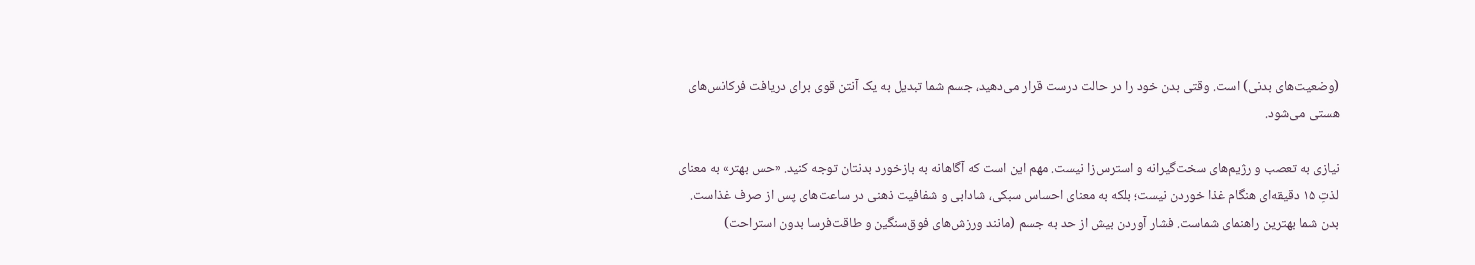(وضعیت‌های بدنی) است. وقتی بدن خود را در حالت درست قرار می‌دهید، جسم شما تبدیل به یک آنتن قوی برای دریافت فرکانس‌های هستی می‌شود.

نیازی به تعصب و رژیم‌های سخت‌گیرانه و استرس‌زا نیست. مهم این است که آگاهانه به بازخورد بدنتان توجه کنید. «حس بهتر» به معنای لذتِ ۱۵ دقیقه‌ای هنگام غذا خوردن نیست؛ بلکه به معنای احساس سبکی، شادابی و شفافیت ذهنی در ساعت‌های پس از صرف غذاست. بدن شما بهترین راهنمای شماست. فشار آوردن بیش از حد به جسم (مانند ورزش‌های فوق‌سنگین و طاقت‌فرسا بدون استراحت)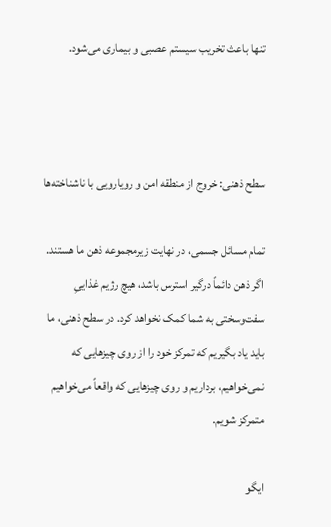تنها باعث تخریب سیستم عصبی و بیماری می‌شود.



سطح ذهنی: خروج از منطقه امن و رویارویی با ناشناخته‌ها

تمام مسائل جسمی، در نهایت زیرمجموعه ذهن ما هستند. اگر ذهن دائماً درگیر استرس باشد، هیچ رژیم غذاییِ سفت‌وسختی به شما کمک نخواهد کرد. در سطح ذهنی، ما باید یاد بگیریم که تمرکز خود را از روی چیزهایی که نمی‌خواهیم، برداریم و روی چیزهایی که واقعاً می‌خواهیم متمرکز شویم.

ایگو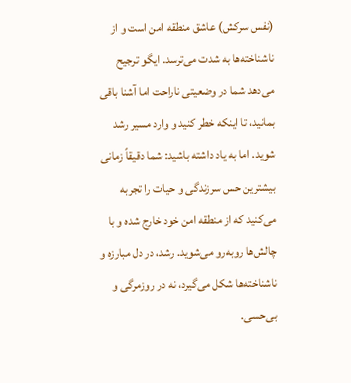(نفس سرکش) عاشق منطقه امن است و از ناشناخته‌ها به شدت می‌ترسد. ایگو ترجیح می‌دهد شما در وضعیتی ناراحت اما آشنا باقی بمانید، تا اینکه خطر کنید و وارد مسیر رشد شوید. اما به یاد داشته باشید: شما دقیقاً زمانی بیشترین حس سرزندگی و حیات را تجربه می‌کنید که از منطقه امن خود خارج شده و با چالش‌ها روبه‌رو می‌شوید. رشد، در دل مبارزه و ناشناخته‌ها شکل می‌گیرد، نه در روزمرگی و بی‌حسی.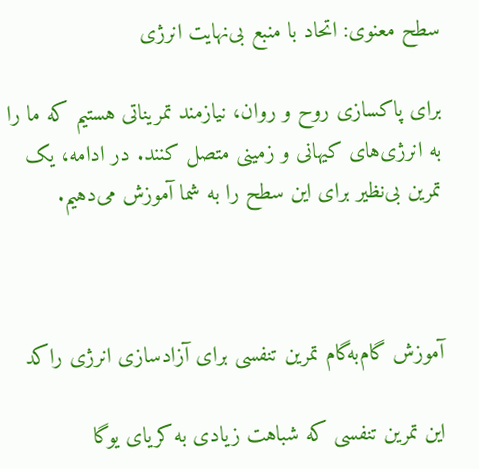سطح معنوی: اتحاد با منبع بی‌نهایت انرژی

برای پاکسازی روح و روان، نیازمند تمریناتی هستیم که ما را به انرژی‌های کیهانی و زمینی متصل کنند. در ادامه، یک تمرین بی‌نظیر برای این سطح را به شما آموزش می‌دهیم.



آموزش گام‌به‌گام تمرین تنفسی برای آزادسازی انرژی راکد

این تمرین تنفسی که شباهت زیادی به کریای یوگا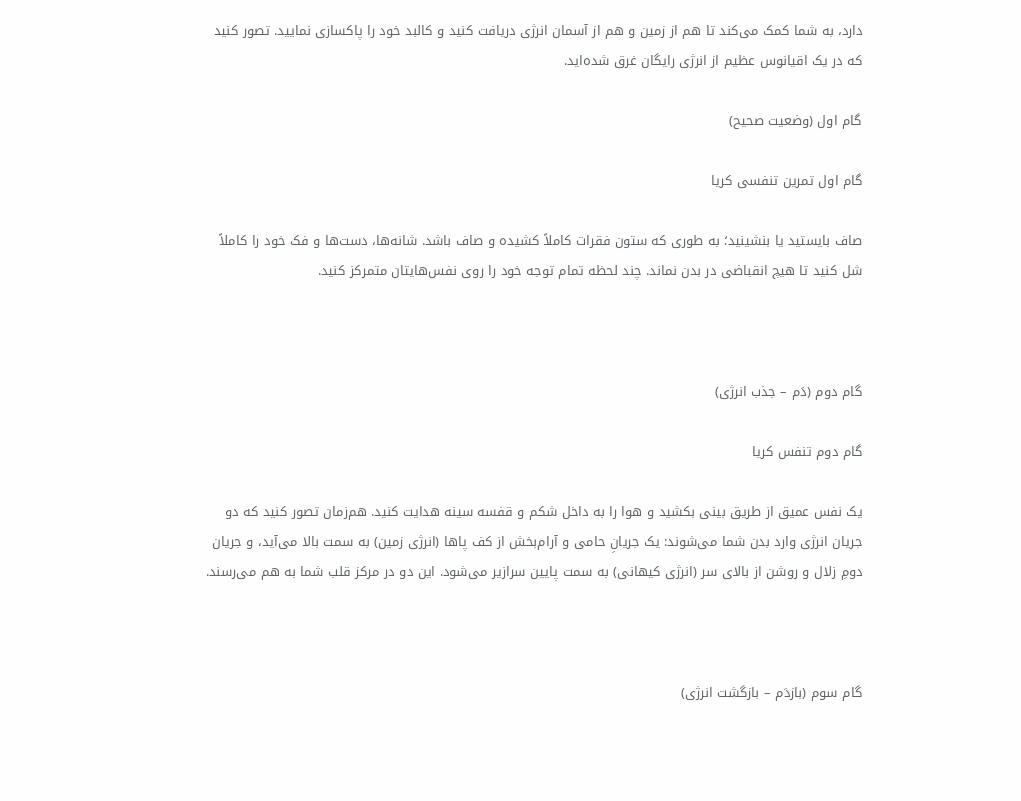دارد، به شما کمک می‌کند تا هم از زمین و هم از آسمان انرژی دریافت کنید و کالبد خود را پاکسازی نمایید. تصور کنید که در یک اقیانوس عظیم از انرژی رایگان غرق شده‌اید.

گام اول (وضعیت صحیح)

گام اول تمرین تنفسی کریا

صاف بایستید یا بنشینید؛ به طوری که ستون فقرات کاملاً کشیده و صاف باشد. شانه‌ها، دست‌ها و فک خود را کاملاً شل کنید تا هیچ انقباضی در بدن نماند. چند لحظه تمام توجه خود را روی نفس‌هایتان متمرکز کنید.



گام دوم (دَم – جذب انرژی)

گام دوم تنفس کریا

یک نفس عمیق از طریق بینی بکشید و هوا را به داخل شکم و قفسه سینه هدایت کنید. هم‌زمان تصور کنید که دو جریان انرژی وارد بدن شما می‌شوند: یک جریانِ حامی و آرام‌بخش از کف پاها (انرژی زمین) به سمت بالا می‌آید، و جریان دومِ زلال و روشن از بالای سر (انرژی کیهانی) به سمت پایین سرازیر می‌شود. این دو در مرکز قلب شما به هم می‌رسند.



گام سوم (بازدَم – بازگشت انرژی)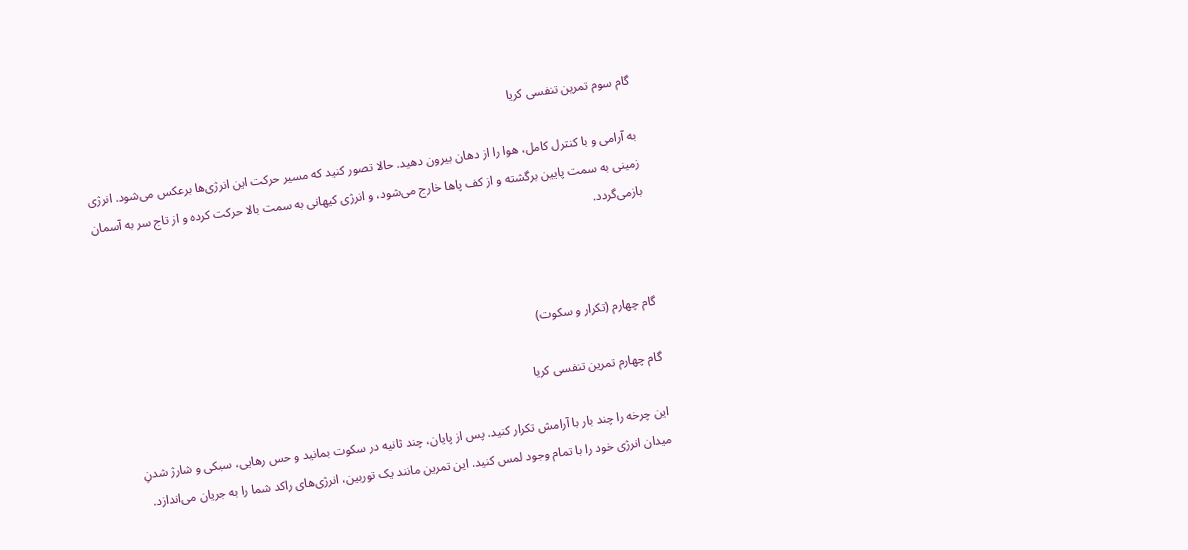گام سوم تمرین تنفسی کریا

به آرامی و با کنترل کامل، هوا را از دهان بیرون دهید. حالا تصور کنید که مسیر حرکت این انرژی‌ها برعکس می‌شود. انرژی زمینی به سمت پایین برگشته و از کف پاها خارج می‌شود، و انرژی کیهانی به سمت بالا حرکت کرده و از تاج سر به آسمان بازمی‌گردد.



گام چهارم (تکرار و سکوت)

گام چهارم تمرین تنفسی کریا

این چرخه را چند بار با آرامش تکرار کنید. پس از پایان، چند ثانیه در سکوت بمانید و حس رهایی، سبکی و شارژ شدنِ میدان انرژی خود را با تمام وجود لمس کنید. این تمرین مانند یک توربین، انرژی‌های راکد شما را به جریان می‌اندازد.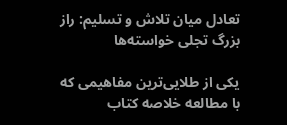تعادل میان تلاش و تسلیم: راز بزرگ تجلی خواسته‌ها

یکی از طلایی‌ترین مفاهیمی که با مطالعه خلاصه کتاب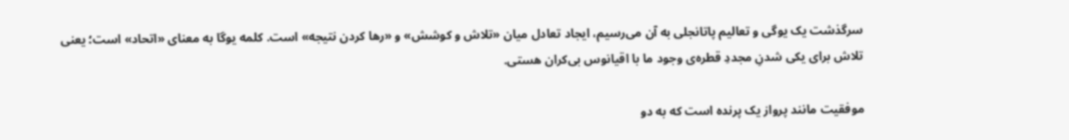سرگذشت یک یوگی و تعالیم پاتانجلی به آن می‌رسیم، ایجاد تعادل میان «تلاش و کوشش» و «رها کردن نتیجه» است. کلمه یوگا به معنای «اتحاد» است؛ یعنی تلاش برای یکی شدنِ مجددِ قطره‌ی وجود ما با اقیانوس بی‌کران هستی.

موفقیت مانند پرواز یک پرنده است که به دو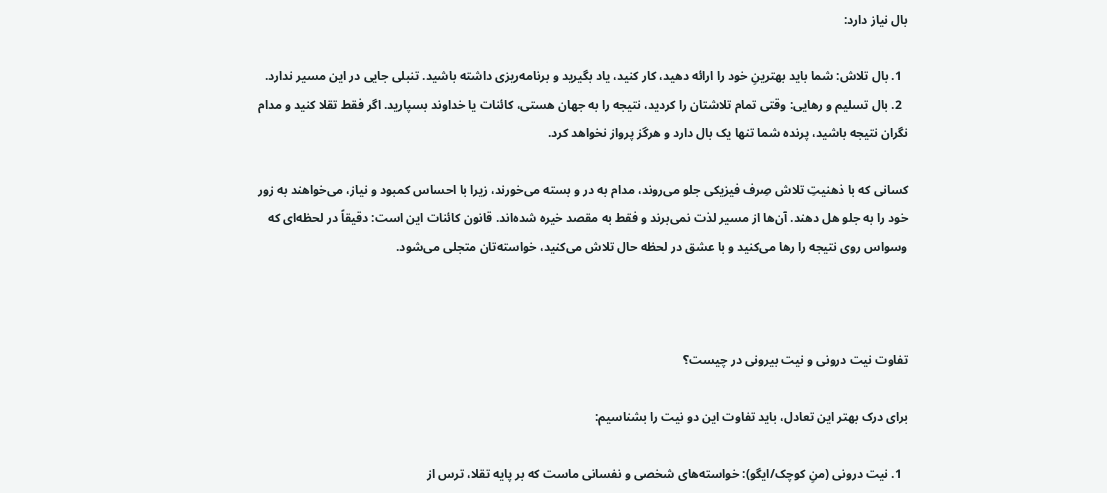بال نیاز دارد:

  1. بال تلاش: شما باید بهترینِ خود را ارائه دهید، کار کنید، یاد بگیرید و برنامه‌ریزی داشته باشید. تنبلی جایی در این مسیر ندارد.
  2. بال تسلیم و رهایی: وقتی تمام تلاشتان را کردید، نتیجه را به جهان هستی، کائنات یا خداوند بسپارید. اگر فقط تقلا کنید و مدام نگران نتیجه باشید، پرنده شما تنها یک بال دارد و هرگز پرواز نخواهد کرد.

کسانی که با ذهنیتِ تلاش صِرف فیزیکی جلو می‌روند، مدام به در و بسته می‌خورند، زیرا با احساس کمبود و نیاز، می‌خواهند به زور خود را به جلو هل دهند. آن‌ها از مسیر لذت نمی‌برند و فقط به مقصد خیره شده‌اند. قانون کائنات این است: دقیقاً در لحظه‌ای که وسواس روی نتیجه را رها می‌کنید و با عشق در لحظه حال تلاش می‌کنید، خواسته‌تان متجلی می‌شود.



تفاوت نیت درونی و نیت بیرونی در چیست؟

برای درک بهتر این تعادل، باید تفاوت این دو نیت را بشناسیم:

  1. نیت درونی (منِ کوچک/ایگو): خواسته‌های شخصی و نفسانی ماست که بر پایه تقلا، ترس از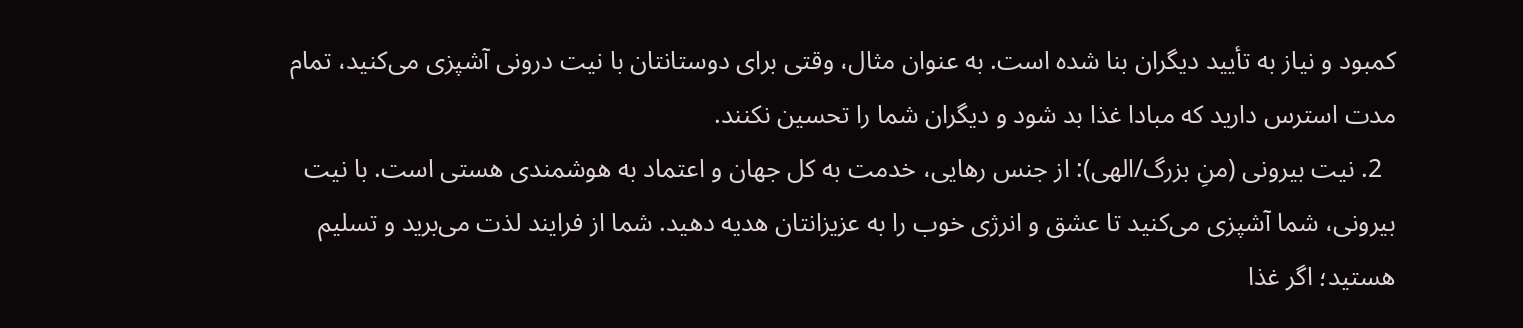کمبود و نیاز به تأیید دیگران بنا شده است. به عنوان مثال، وقتی برای دوستانتان با نیت درونی آشپزی می‌کنید، تمام مدت استرس دارید که مبادا غذا بد شود و دیگران شما را تحسین نکنند.
  2. نیت بیرونی (منِ بزرگ/الهی): از جنس رهایی، خدمت به کل جهان و اعتماد به هوشمندی هستی است. با نیت بیرونی، شما آشپزی می‌کنید تا عشق و انرژی خوب را به عزیزانتان هدیه دهید. شما از فرایند لذت می‌برید و تسلیم هستید؛ اگر غذا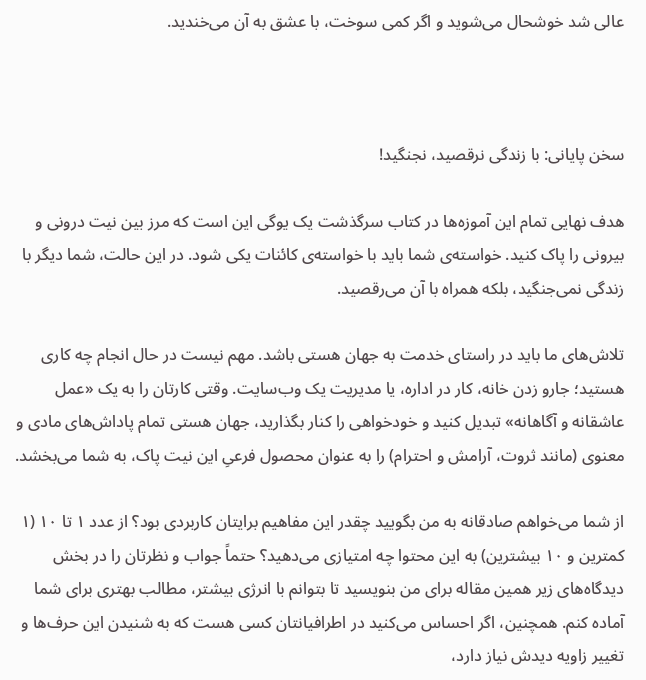عالی شد خوشحال می‌شوید و اگر کمی سوخت، با عشق به آن می‌خندید.



سخن پایانی: با زندگی نرقصید، نجنگید!

هدف نهایی تمام این آموزه‌ها در کتاب سرگذشت یک یوگی این است که مرز بین نیت درونی و بیرونی را پاک کنید. خواسته‌ی شما باید با خواسته‌ی کائنات یکی شود. در این حالت، شما دیگر با زندگی نمی‌جنگید، بلکه همراه با آن می‌رقصید.

تلاش‌های ما باید در راستای خدمت به جهان هستی باشد. مهم نیست در حال انجام چه کاری هستید؛ جارو زدن خانه، کار در اداره، یا مدیریت یک وب‌سایت. وقتی کارتان را به یک «عمل عاشقانه و آگاهانه» تبدیل کنید و خودخواهی را کنار بگذارید، جهان هستی تمام پاداش‌های مادی و معنوی (مانند ثروت، آرامش و احترام) را به عنوان محصول فرعیِ این نیت پاک، به شما می‌بخشد.

از شما می‌خواهم صادقانه به من بگویید چقدر این مفاهیم برایتان کاربردی بود؟ از عدد ۱ تا ۱۰ (۱ کمترین و ۱۰ بیشترین) به این محتوا چه امتیازی می‌دهید؟ حتماً جواب و نظرتان را در بخش دیدگاه‌های زیر همین مقاله برای من بنویسید تا بتوانم با انرژی بیشتر، مطالب بهتری برای شما آماده کنم. همچنین، اگر احساس می‌کنید در اطرافیانتان کسی هست که به شنیدن این حرف‌ها و تغییر زاویه دیدش نیاز دارد،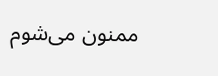ممنون می‌شوم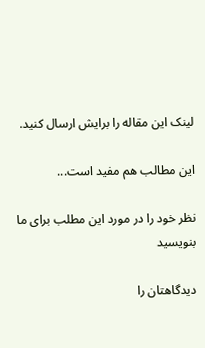لینک این مقاله را برایش ارسال کنید.

این مطالب هم مفید است...

نظر خود را در مورد این مطلب برای ما بنویسید

دیدگاهتان را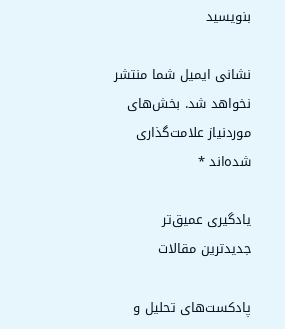بنویسید

نشانی ایمیل شما منتشر نخواهد شد. بخش‌های موردنیاز علامت‌گذاری شده‌اند *

یادگیری عمیق‌تر
جدیدترین مقالات

پادکست‌های تحلیل و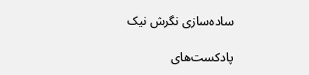ساده‌سازی نگرش نیک

پادکست‌های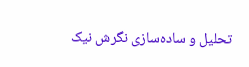تحلیل و ساده‌سازی نگرش نیک